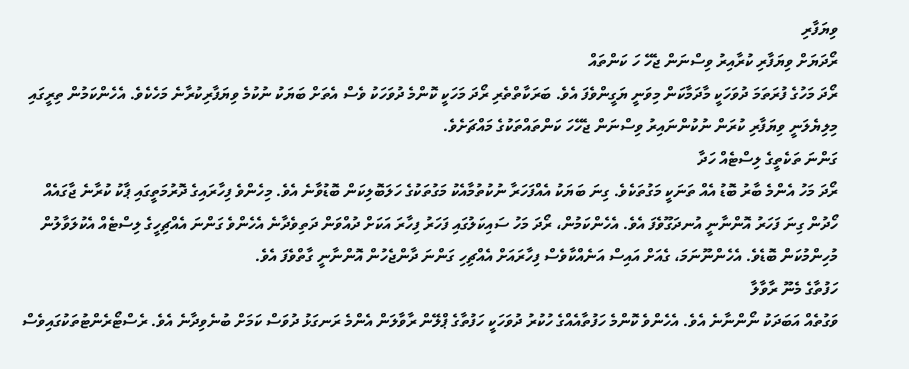ވިޔަފާރި
ރޯދަޔަށް ވިޔަފާރި ކުރާއިރު ވިސްނަން ޖެހޭ ހަ ކަންތައް
ރޯދަ މަހުގެ ފުރަތަމަ ދުވަހަކީ މާދަމާކަން މިވަނީ ޔަގީންވެފަ އެވެ. ބަރަކާތްތެރި ރޯދަ މަހަކީ ކޮންމެ ދުވަހަކު ވެސް އެތަށް ބަޔަކު ނުކުމެ ވިޔަފާރިކުރާނެ މަހެކެވެ. އެހެންކަމުން ތިރީގައި މިލިޔެލަނީ ވިޔަފާރި ކުރަން ނުކުންނައިރު ވިސްނަން ޖެހޭހަ ކަންތައްތަކުގެ މައްޗަށެވެ.
ގަންނަ ތަކެތީގެ ލިސްޓެއް ހަދާ
ރޯދަ މަހު އެންމެ ބާރު ބޮޑު އެއް ތަނަކީ މަގުތަކެވެ. ގިނަ ބަޔަކު އެއްފަހަރާ ނުކުތުމާއެކު މަގުތަކުގެ ހަލަބޮލިކަން ބޮޑުވާނެ އެވެ. މިހެންވެ ފިހާރައިގެ ދޮރުމަތީގައި ޕާކު ކުރާނެ ޖާގައެއް ހޯދުން ގިނަ ފަހަރު އޮންނާނީ އުނދަގޫވެފަ އެވެ. އެހެންކަމުން، ރޯދަ މަހު ސައިކަލުގައި ފަހަރު ފިހާރަ އަކަށް ދުއްވަން ދަތިވެދާނެ އެހެންވެ ގަންނަ އެއްޗިހީގެ ލިސްޓެއް އެކުލަވާލުން މުހިންމުކަން ބޮޑެވެ. އެހެންނޫނަމަ، ގެއަށް އައިސް އަނެއްކާވެސް ފިހާރައަށް އެއްޗިހި ގަންނަ ދާންޖެހުން އޮންނާނީ ގާތްވެފަ އެވެ.
ހަފުތާގެ މެނޫ ރާވާލާ
ވަގުތެއް އަބަދަކު ނޯންނާނެ އެވެ. އެހެންވެ ކޮންމެ ހަފުތާއެއްގެ ހުކުރު ދުވަހަކީ ހަފުތާގެ ޕްލޭން ރާވާލަން އެންމެ ރަނގަޅު ދުވަސް ކަމަށް ބުނެވިދާނެ އެވެ. ރެސްޓޯރެންޓުތަކުގައިވެސް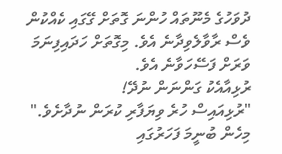ދުވަހުގެ މެނޫތައް ހުންނަ ގޮތަށް ގޭގައި ކެއްކުން ވެސް ރާވާލެވިދާނެ އެވެ. މިގޮތަށް ހަދައިފިނަމަ ވަރަށް ފަސޭހަވާނެ އެވެ.
ރުޅިއާއެކު ގަންނަން ނުދޭ!
"ރުޅިއައިސް ހުރެ ވިޔަފާރި ކުރަން ނުދާށެވެ." މިހެން ބުނީމަ ފަހަރުގައި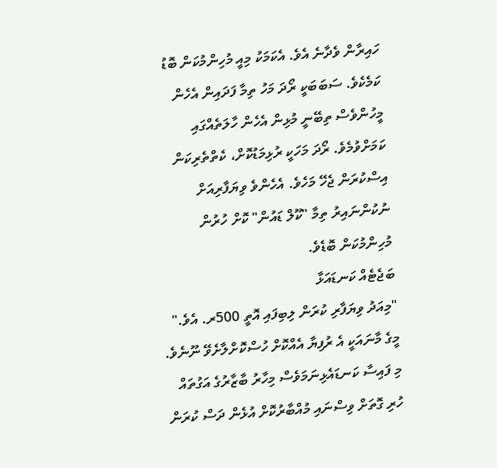ހައިރާން ވެދާނެ އެވެ. އެކަމަކު މިއީ މުހިންމުކަން ބޮޑު ކަމެކެވެ. ސަބަބަކީ ރޯދަ މަހު ތިމާ ފަދައިން އެހެން މީހުންވެސް ތިބޭނީ މުޅިން އެހެން ހާލަތެއްގައި ކަމަށްވުމެވެ. ރޯދަ މަހަކީ ރުޅިމަޑުކޮށް، ކެތްތެރިކަން އިސްކުރަން ޖެހޭ މަހެވެ. އެހެންވެ ވިޔަފާރިއަށް ނުކުންނައިރު ތިމާ "ކޫލް ޑައުން" ކޮށް ހުރުން މުހިންމުކަން ބޮޑެވެ.
ބަޖެޓެއް ކަނޑައަޅާ
"މިއަދު ވިޔަފާރި ކުރަން ލިބިފައި އޮތީ 500ރ. އެވެ." މީގެ މާނައަކީ އެ ރުފިޔާ އެއްކޮށް ހުސްކޮށްލާށެވޭ ނޫނެވެ. މި ފައިސާ ކަނޑައެޅިނަމަވެސް މިހާރު ބާޒާރުގެ އަގުތައް ހުރި ގޮތަށް ވިސްނައި މުއްބާރުކޮށް އުޅެން ދަސް ކުރަން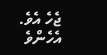ޖެހެ އެވެ. އެހެންވެ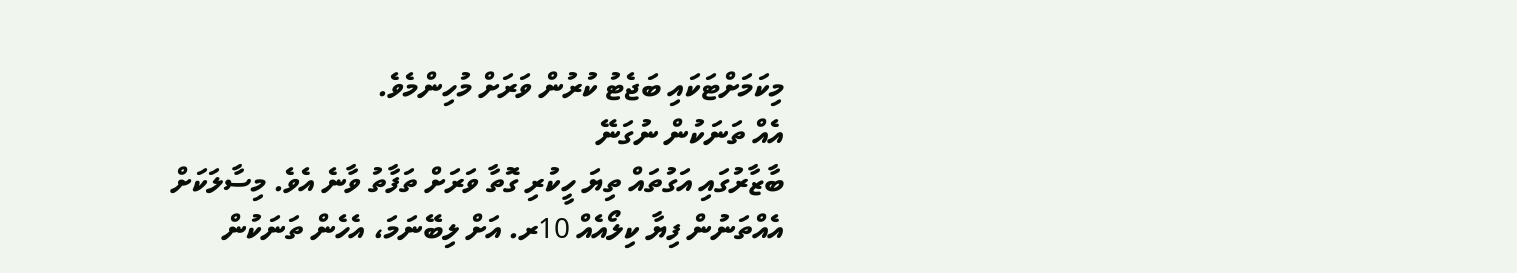މިކަމަށްޓަކައި ބަޖެޓު ކުރުން ވަރަށް މުހިންމެވެ.
އެއް ތަނަކުން ނުގަނޭ
ބާޒާރުގައި އަގުތައް ތިޔަ ހީކުރި ގޮތާ ވަރަށް ތަފާތު ވާނެ އެވެ. މިސާލަކަށް އެއްތަނުން ފިޔާ ކިލޯއެއް 10ރ. އަށް ލިބޭނަމަ، އެހެން ތަނަކުން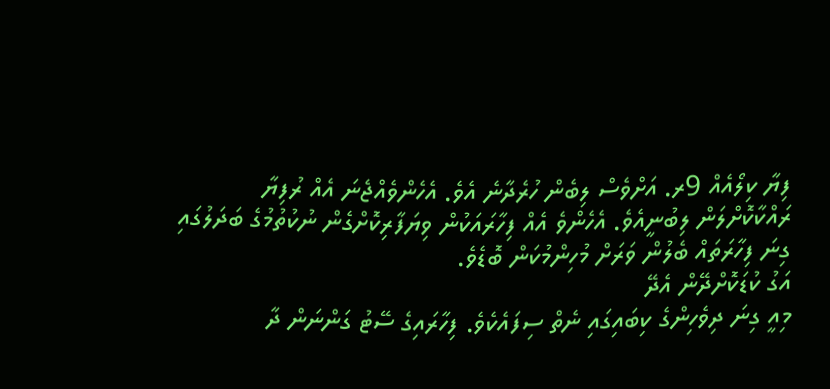ފިޔާ ކިލޯއެއް 9ރ. އަށްވެސް ލިބެން ހުރެދާނެ އެވެ. އެހެންވެއްޖެނަ އެއް ރުފިޔާ ރައްކާކޮށްލަން ލިބުނީއެވެ. އެހެންވެ އެއް ފިހާރައަކުން ވިޔަފާރިކޮށްގެން ނުކުތުމުގެ ބަދަލުގައި ގިނަ ފިހާރަތައް ބެލުން ވަރަށް މުހިންމުކަން ބޮޑެވެ.
އަގު ކުޑަކޮށްދޭން އެދޭ
މިއީ ގިނަ ދިވެހިންގެ ކިބައިގައި ނެތް ސިފައެކެވެ. ފިހާރައިގެ ސޭޓު ގަންނަން ދާ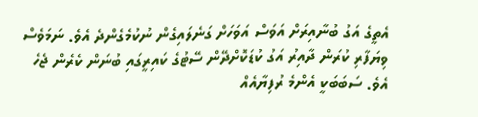އެތީގެ އަގު ބުނާއިރަށް އަވަސް އަވަހަށް ގަނެލައިގެން ނުކުމެގެންދެ އެވެ. ނަމަވެސް ވިޔަފާރި ކުރަން ދާއިރު އަގު ކުޑަކޮށްދޭން ސޭޓުގެ ކައިރީގައި ބުނަން ކެރެން ޖެހެ އެވެ. ސަބަބަކީ އެންމެ ރުފިޔާއެއް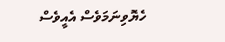ހެޔޮވިނަމަވެސް އެއީވެސް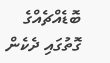ބޮޑެއްޗެއްގެ ގޮތުގައި ދެކެން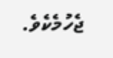ޖެހުމެކެވެ.